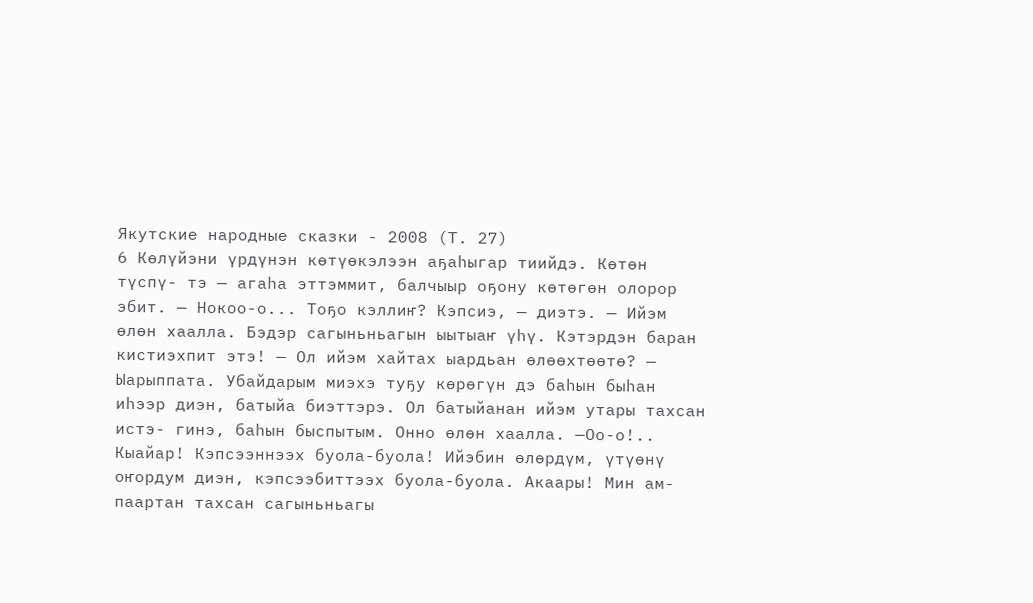Якутские народные сказки - 2008 (Т. 27)
6 Көлүйэни үрдүнэн көтүөкэлээн аҕаһыгар тиийдэ. Көтөн түспү- тэ — агаһа эттэммит, балчыыр оҕону көтөгөн олорор эбит. — Нокоо-о... Тоҕо кэллиҥ? Кэпсиэ, — диэтэ. — Ийэм өлөн хаалла. Бэдэр сагыньньагын ыытыаҥ үһү. Кэтэрдэн баран кистиэхпит этэ! — Ол ийэм хайтах ыардьан өлөөхтөөтө? — Ыарыппата. Убайдарым миэхэ туҕу көрөгүн дэ баһын быһан иһээр диэн, батыйа биэттэрэ. Ол батыйанан ийэм утары тахсан истэ- гинэ, баһын быспытым. Онно өлөн хаалла. —Оо-о!.. Кыайар! Кэпсээннээх буола-буола! Ийэбин өлөрдүм, үтүөнү оҥордум диэн, кэпсээбиттээх буола-буола. Акаары! Мин ам- паартан тахсан сагыньньагы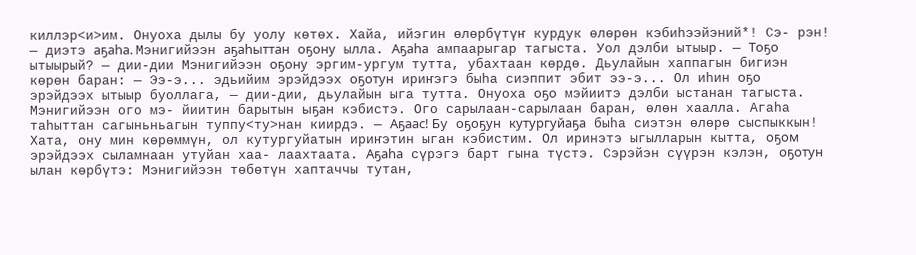киллэр<и>им. Онуоха дылы бу уолу көтөх. Хайа, ийэгин өлөрбүтүҥ курдук өлөрөн кэбиһээйэний*! Сэ- рэн! — диэтэ аҕаһа. Мэнигийээн аҕаһыттан оҕону ылла. Аҕаһа ампаарыгар тагыста. Уол дэлби ытыыр. — Тоҕо ытыырый? — дии-дии Мэнигийээн оҕону эргим-ургум тутта, убахтаан көрдө. Дьулайын хаппагын бигиэн көрөн баран: — Ээ-э... эдьийим эрэйдээх оҕотун ириҥэгэ быһа сиэппит эбит ээ-э... Ол иһин оҕо эрэйдээх ытыыр буоллага, — дии-дии, дьулайын ыга тутта. Онуоха оҕо мэйиитэ дэлби ыстанан тагыста. Мэнигийээн ого мэ- йиитин барытын ыҕан кэбистэ. Ого сарылаан-сарылаан баран, өлөн хаалла. Агаһа таһыттан сагыньньагын туппу<ту>нан киирдэ. — Аҕаас! Бу оҕоҕун кутургуйаҕа быһа сиэтэн өлөрө сыспыккын! Хата, ону мин көрөммүн, ол кутургуйатын ириҥэтин ыган кэбистим. Ол иринэтэ ыгылларын кытта, оҕом эрэйдээх сыламнаан утуйан хаа- лаахтаата. Аҕаһа сүрэгэ барт гына түстэ. Сэрэйэн сүүрэн кэлэн, оҕотун ылан көрбүтэ: Мэнигийээн төбөтүн хаптаччы тутан,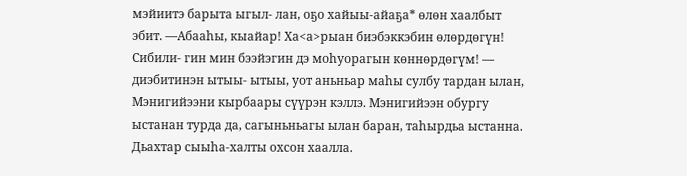мэйиитэ барыта ыгыл- лан, оҕо хайыы-айаҕа* өлөн хаалбыт эбит. —Абааһы, кыайар! Ха<а>рыан биэбэккэбин өлөрдөгүн! Сибили- гин мин бээйэгин дэ моһуорагын көннөрдөгүм! — диэбитинэн ытыы- ытыы, уот аньньар маһы сулбу тардан ылан, Мэнигийээни кырбаары сүүрэн кэллэ. Мэнигийээн обургу ыстанан турда да, сагыньньагы ылан баран, таһырдьа ыстанна. Дьахтар сыыһа-халты охсон хаалла.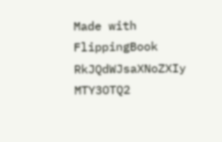Made with FlippingBook
RkJQdWJsaXNoZXIy MTY3OTQ2